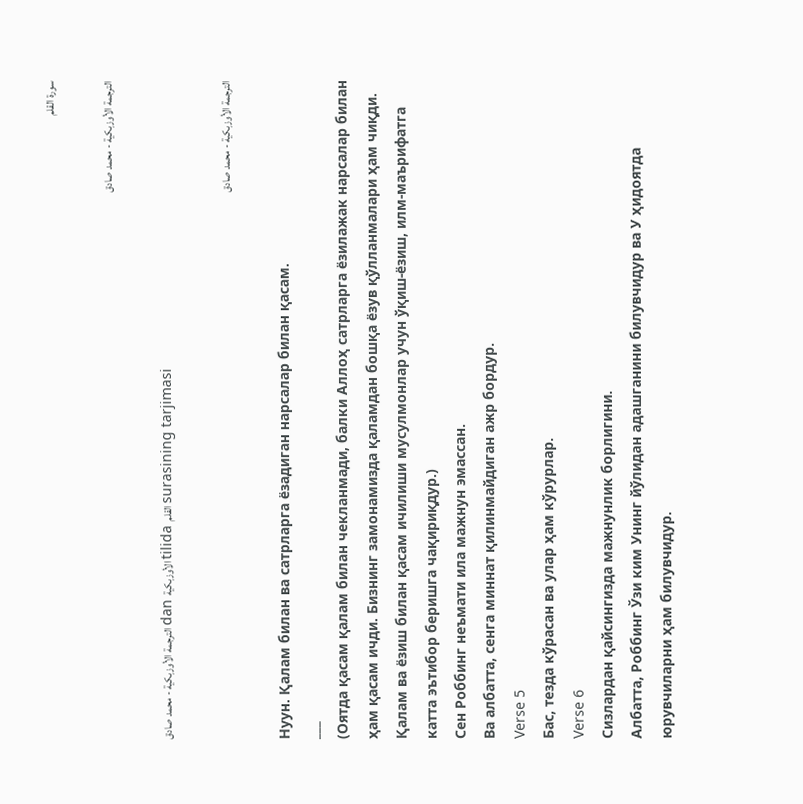سورة القلم

الترجمة الأوزبكية - محمد صادق

الترجمة الأوزبكية - محمد صادق dan الأوزبكية tilida القلم surasining tarjimasi

الترجمة الأوزبكية - محمد صادق

Нуун. Қалам билан ва сатрларга ёзадиган нарсалар билан қасам.
___
(Оятда қасам қалам билан чекланмади, балки Аллоҳ сатрларга ёзилажак нарсалар билан ҳам қасам ичди. Бизнинг замонамизда қаламдан бошқа ёзув қўлланмалари ҳам чиқди. Қалам ва ёзиш билан қасам ичилиши мусулмонлар учун ўқиш-ёзиш, илм-маърифатга катта эътибор беришга чақириқдур.)
Сен Роббинг неъмати ила мажнун эмассан.
Ва албатта, сенга миннат қилинмайдиган ажр бордур.
Verse 5
Бас, тезда кўрасан ва улар ҳам кўрурлар.
Verse 6
Сизлардан қайсингизда мажнунлик борлигини.
Албатта, Роббинг Ўзи ким Унинг йўлидан адашганини билувчидур ва У ҳидоятда юрувчиларни ҳам билувчидур.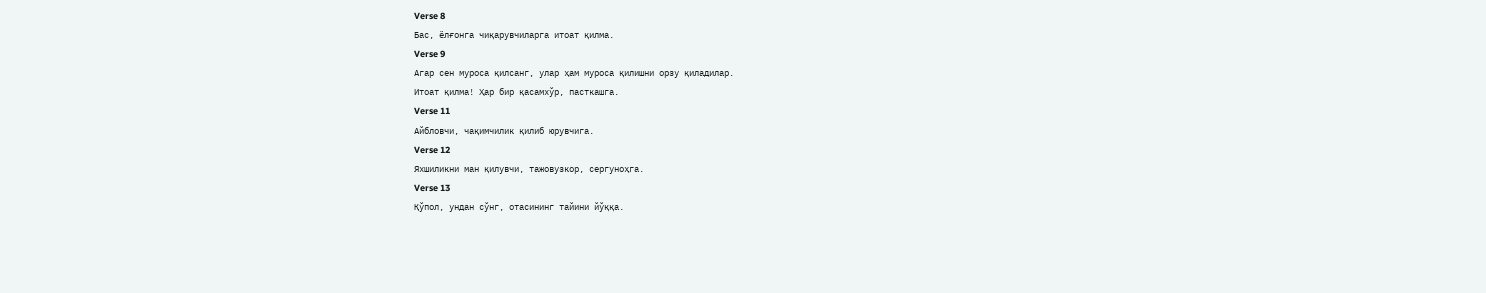Verse 8
Бас, ёлғонга чиқарувчиларга итоат қилма.
Verse 9
Агар сен муроса қилсанг, улар ҳам муроса қилишни орзу қиладилар.
Итоат қилма! Ҳар бир қасамхўр, пасткашга.
Verse 11
Айбловчи, чақимчилик қилиб юрувчига.
Verse 12
Яхшиликни ман қилувчи, тажовузкор, сергуноҳга.
Verse 13
Қўпол, ундан сўнг, отасининг тайини йўққа.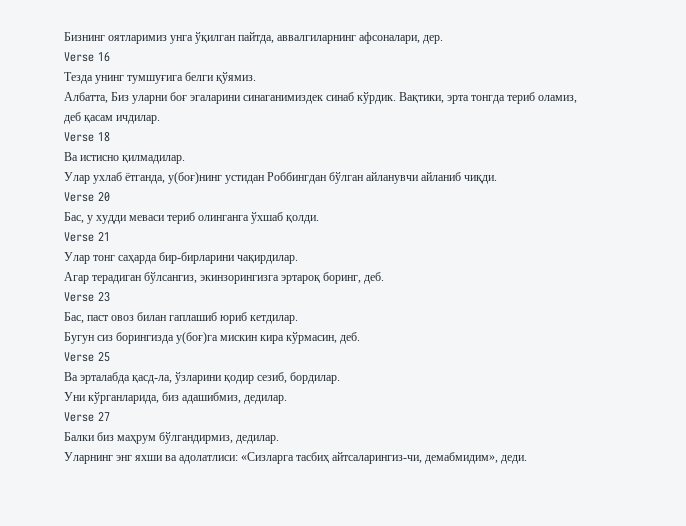Бизнинг оятларимиз унга ўқилган пайтда, аввалгиларнинг афсоналари, дер.
Verse 16
Тезда унинг тумшуғига белги қўямиз.
Албатта, Биз уларни боғ эгаларини синаганимиздек синаб кўрдик. Вақтики, эрта тонгда териб оламиз, деб қасам ичдилар.
Verse 18
Ва истисно қилмадилар.
Улар ухлаб ётганда, у(боғ)нинг устидан Роббингдан бўлган айланувчи айланиб чиқди.
Verse 20
Бас, у худди меваси териб олинганга ўхшаб қолди.
Verse 21
Улар тонг саҳарда бир-бирларини чақирдилар.
Агар терадиган бўлсангиз, экинзорингизга эртароқ боринг, деб.
Verse 23
Бас, паст овоз билан гаплашиб юриб кетдилар.
Бугун сиз борингизда у(боғ)га мискин кира кўрмасин, деб.
Verse 25
Ва эрталабда қасд-ла, ўзларини қодир сезиб, бордилар.
Уни кўрганларида, биз адашибмиз, дедилар.
Verse 27
Балки биз маҳрум бўлгандирмиз, дедилар.
Уларнинг энг яхши ва адолатлиси: «Сизларга тасбиҳ айтсаларингиз-чи, демабмидим», деди.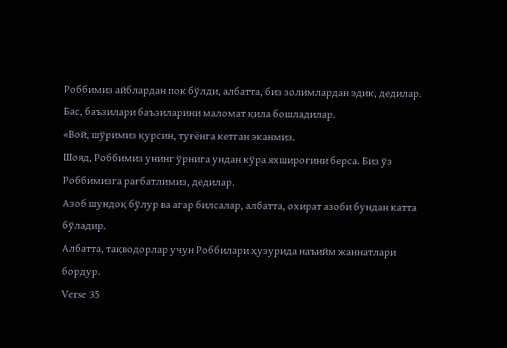Роббимиз айблардан пок бўлди, албатта, биз золимлардан эдик, дедилар.
Бас, баъзилари баъзиларини маломат қила бошладилар.
«Вой, шўримиз қурсин, туғёнга кетган эканмиз.
Шояд, Роббимиз унинг ўрнига ундан кўра яхшироғини берса. Биз ўз Роббимизга рағбатлимиз, дедилар.
Азоб шундоқ бўлур ва агар билсалар, албатта, охират азоби бундан катта бўладир.
Албатта, тақводорлар учун Роббилари ҳузурида наъийм жаннатлари бордур.
Verse 35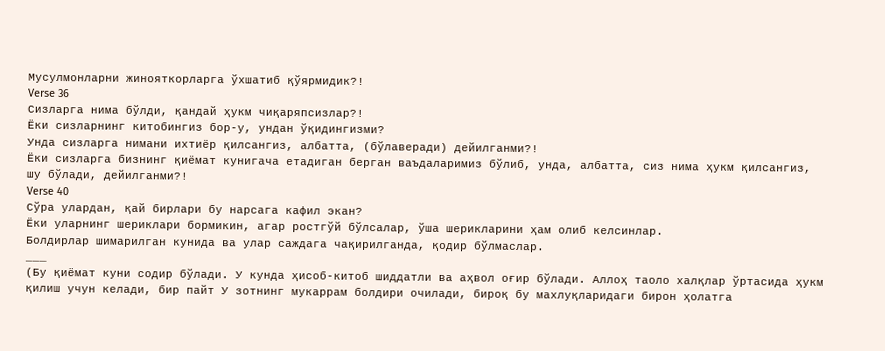Мусулмонларни жинояткорларга ўхшатиб қўярмидик?!
Verse 36
Сизларга нима бўлди, қандай ҳукм чиқаряпсизлар?!
Ёки сизларнинг китобингиз бор-у, ундан ўқидингизми?
Унда сизларга нимани ихтиёр қилсангиз, албатта, (бўлаверади) дейилганми?!
Ёки сизларга бизнинг қиёмат кунигача етадиган берган ваъдаларимиз бўлиб, унда, албатта, сиз нима ҳукм қилсангиз, шу бўлади, дейилганми?!
Verse 40
Сўра улардан, қай бирлари бу нарсага кафил экан?
Ёки уларнинг шериклари бормикин, агар ростгўй бўлсалар, ўша шерикларини ҳам олиб келсинлар.
Болдирлар шимарилган кунида ва улар саждага чақирилганда, қодир бўлмаслар.
___
(Бу қиёмат куни содир бўлади. У кунда ҳисоб-китоб шиддатли ва аҳвол оғир бўлади. Аллоҳ таоло халқлар ўртасида ҳукм қилиш учун келади, бир пайт У зотнинг мукаррам болдири очилади, бироқ бу махлуқларидаги бирон ҳолатга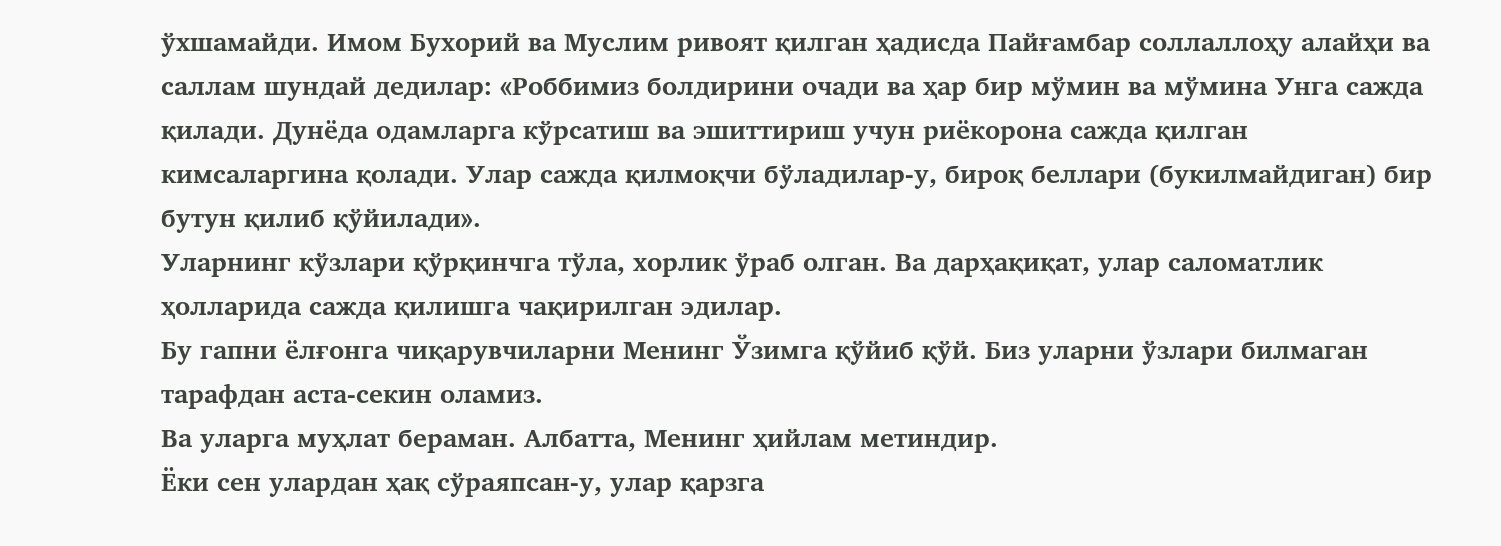ўхшамайди. Имом Бухорий ва Муслим ривоят қилган ҳадисда Пайғамбар соллаллоҳу алайҳи ва саллам шундай дедилар: «Роббимиз болдирини очади ва ҳар бир мўмин ва мўмина Унга сажда қилади. Дунёда одамларга кўрсатиш ва эшиттириш учун риёкорона сажда қилган кимсаларгина қолади. Улар сажда қилмоқчи бўладилар-у, бироқ беллари (букилмайдиган) бир бутун қилиб қўйилади».
Уларнинг кўзлари қўрқинчга тўла, хорлик ўраб олган. Ва дарҳақиқат, улар саломатлик ҳолларида сажда қилишга чақирилган эдилар.
Бу гапни ёлғонга чиқарувчиларни Менинг Ўзимга қўйиб қўй. Биз уларни ўзлари билмаган тарафдан аста-секин оламиз.
Ва уларга муҳлат бераман. Албатта, Менинг ҳийлам метиндир.
Ёки сен улардан ҳақ сўраяпсан-у, улар қарзга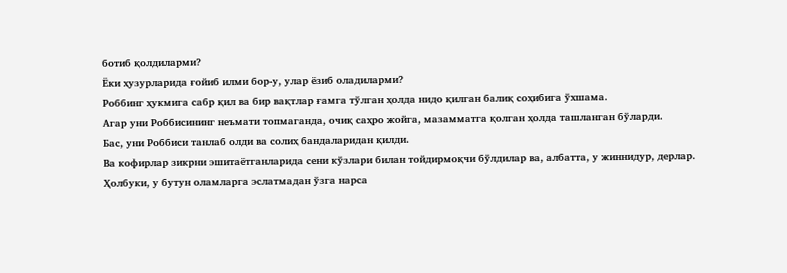ботиб қолдиларми?
Ёки ҳузурларида ғойиб илми бор-у, улар ёзиб оладиларми?
Роббинг ҳукмига сабр қил ва бир вақтлар ғамга тўлган ҳолда нидо қилган балиқ соҳибига ўхшама.
Агар уни Роббисининг неъмати топмаганда, очиқ саҳро жойга, мазамматга қолган ҳолда ташланган бўларди.
Бас, уни Роббиси танлаб олди ва солиҳ бандаларидан қилди.
Ва кофирлар зикрни эшитаётганларида сени кўзлари билан тойдирмоқчи бўлдилар ва, албатта, у жиннидур, дерлар.
Ҳолбуки, у бутун оламларга эслатмадан ўзга нарса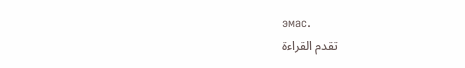эмас.
تقدم القراءة